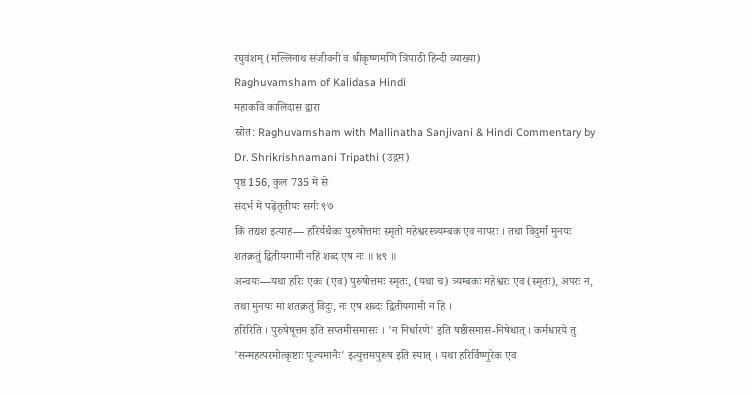रघुवंशम् (मल्लिनाथ संजीवनी व श्रीकृष्णमणि त्रिपाठी हिन्दी व्याख्या)
Raghuvamsham of Kalidasa Hindi
महाकवि कालिदास द्वारा
स्रोत: Raghuvamsham with Mallinatha Sanjivani & Hindi Commentary by Dr. Shrikrishnamani Tripathi (उद्गम)
पृष्ठ 156, कुल 735 में से
संदर्भ में पढ़ेंतृतीयः सर्गः ९७
किं तद्यश इत्याह— हरिर्यथैकः पुरुषोत्तमः स्मृतो महेश्वरस्त्र्यम्बक एव नापरः । तथा विदुर्मां मुनयः शतक्रतुं द्वितीयगामी नहि शब्द एष नः ॥ ४९ ॥
अन्वयः—यथा हरिः एकः (एव) पुरुषोत्तमः स्मृतः, (यथा च) त्र्यम्बकः महेश्वरः एव (स्मृतः), अपरः न, तथा मुनयः मां शतक्रतुं विदुः, नः एष शब्दः द्वितीयगामी न हि ।
हरिरिति । पुरुषेषूत्तम इति सप्तमीसमासः । 'न निर्धारणे' इति षष्ठीसमास-निषेधात् । कर्मधारये तु 'सन्महत्परमोत्कृष्टाः पूज्यमानैः' इत्युत्तमपुरुष इति स्यात् । यथा हरिर्विष्णुरेक एव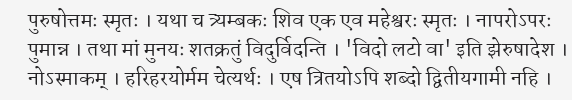पुरुषोत्तमः स्मृतः । यथा च त्र्यम्बकः शिव एक एव महेश्वरः स्मृतः । नापरोऽपरः पुमान्न । तथा मां मुनयः शतक्रतुं विदुर्विदन्ति । 'विदो लटो वा' इति झेरुषादेश । नोऽस्माकम् । हरिहरयोर्मम चेत्यर्थः । एष त्रितयोऽपि शब्दो द्वितीयगामी नहि ।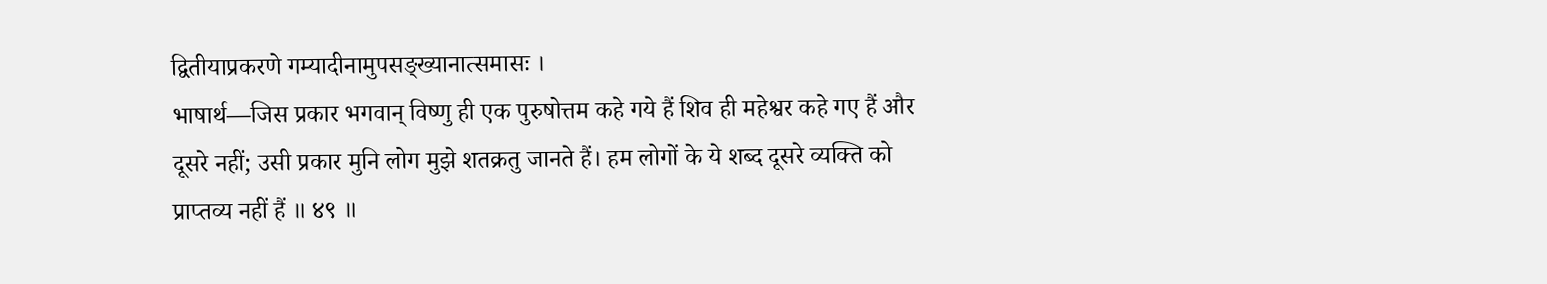द्वितीयाप्रकरणे गम्यादीनामुपसङ्ख्यानात्समासः ।
भाषार्थ—जिस प्रकार भगवान् विष्णु ही एक पुरुषोत्तम कहे गये हैं शिव ही महेश्वर कहे गए हैं और दूसरे नहीं; उसी प्रकार मुनि लोग मुझे शतक्रतु जानते हैं। हम लोगों के ये शब्द दूसरे व्यक्ति को प्राप्तव्य नहीं हैं ॥ ४९ ॥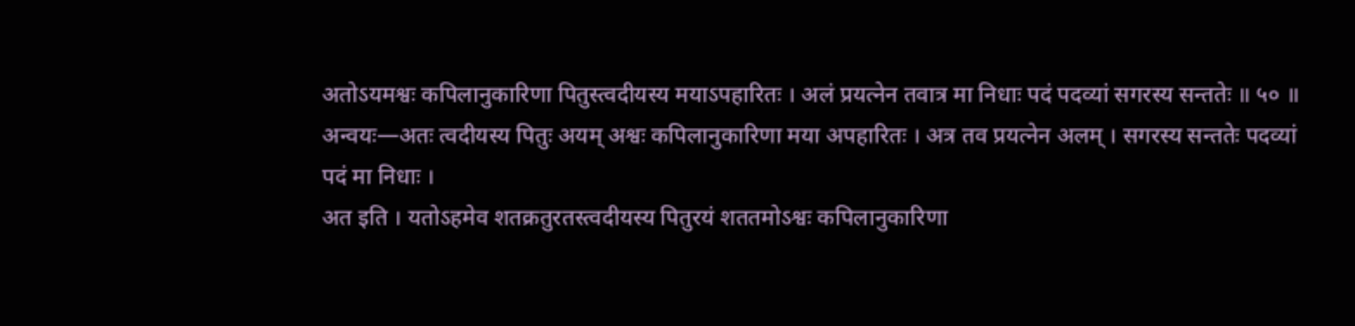अतोऽयमश्वः कपिलानुकारिणा पितुस्त्वदीयस्य मयाऽपहारितः । अलं प्रयत्नेन तवात्र मा निधाः पदं पदव्यां सगरस्य सन्ततेः ॥ ५० ॥
अन्वयः—अतः त्वदीयस्य पितुः अयम् अश्वः कपिलानुकारिणा मया अपहारितः । अत्र तव प्रयत्नेन अलम् । सगरस्य सन्ततेः पदव्यां पदं मा निधाः ।
अत इति । यतोऽहमेव शतक्रतुरतस्त्वदीयस्य पितुरयं शततमोऽश्वः कपिलानुकारिणा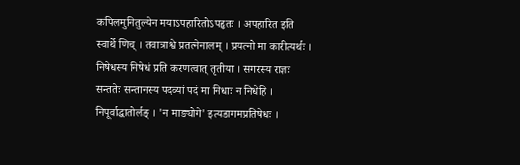कपिलमुनितुल्येन मयाऽपहारितोऽपहृतः । अपहारित इति स्वार्थे णिच् । तवात्राश्वे प्रतत्नेनालम् । प्रयत्नो मा कारीत्यर्थः । निषेधस्य निषेधं प्रति करणत्वात् तृतीया । सगरस्य राज्ञः सन्ततेः सन्तानस्य पदव्यां पदं मा निधाः न निधेहि । निपूर्वाद्धातोर्लङ् । 'न माङ्योगे' इत्यडागमप्रतिषेधः ।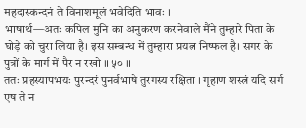महदास्कन्दनं ते विनाशमूलं भवेदिति भावः ।
भाषार्थ—अतः कपिल मुनि का अनुकरण करनेवाले मैंने तुम्हारे पिता के घोड़े को चुरा लिया है। इस सम्बन्ध में तुम्हारा प्रयत्न निष्फल है। सगर के पुत्रों के मार्ग में पैर न रखो ॥ ५० ॥
ततः प्रहस्यापभयः पुरन्दरं पुनर्वभाषे तुरगस्य रक्षिता । गृहाण शस्त्रं यदि सर्ग एष ते न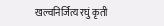खल्वनिर्जित्य रघुं कृती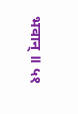भवान् ॥ ५१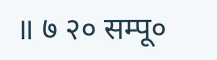॥ ७ २० सम्पू०